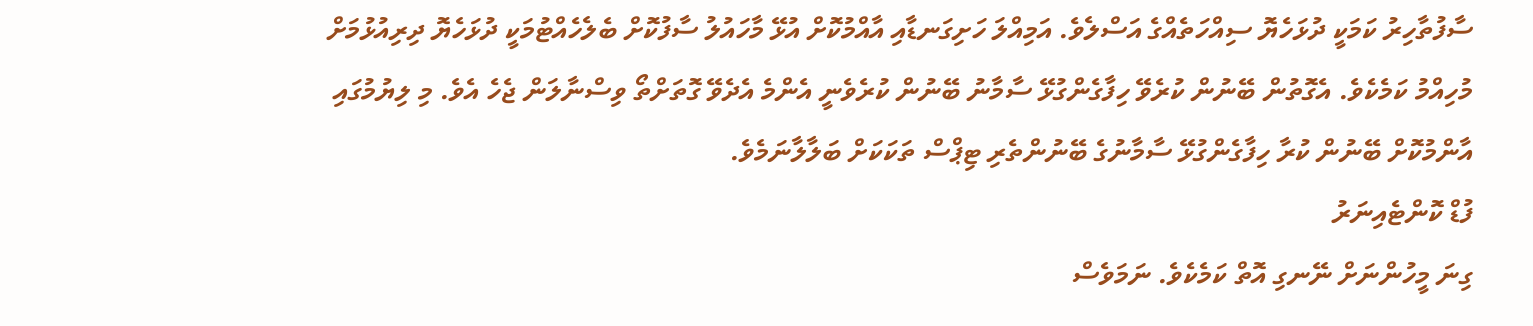ސާފުތާހިރު ކަމަކީ ދުޅަހެޔޮ ސިއްހަތެއްގެ އަސްލެވެ. އަމިއްލަ ހަށިގަނޑާއި އާއްމުކޮށް އުޅޭ މާހައުލު ސާފުކޮށް ބެލެހެއްޓުމަކީ ދުޅަހެޔޮ ދިރިއުޅުމަށް މުހިއްމު ކަމެކެވެ. އެގޮތުން ބޭނުން ކުރެވޭ ހިފާގެންގުޅޭ ސާމާނު ބޭނުން ކުރެވެނީ އެންމެ އެދެވޭ ގޮތަށްތޯ ވިސްނާލަން ޖެހެ އެވެ. މި ލިޔުމުގައި އާންމުކޮށް ބޭނުން ކުރާ ހިފާގެންގުޅޭ ސާމާނުގެ ބޭނުންތެރި ޓިޕްސް ތަކަކަށް ބަލާލާނަމެވެ.
ފުޑް ކޮންޓެއިނަރު
ގިނަ މީހުންނަށް ނޭނގި އޮތް ކަމެކެވެ. ނަމަވެސް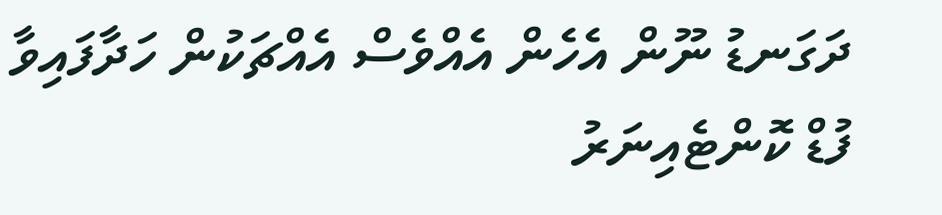ދަގަނޑު ނޫން އެހެން އެއްވެސް އެއްޗަކުން ހަދާފައިވާ ފުޑް ކޮންޓެއިނަރު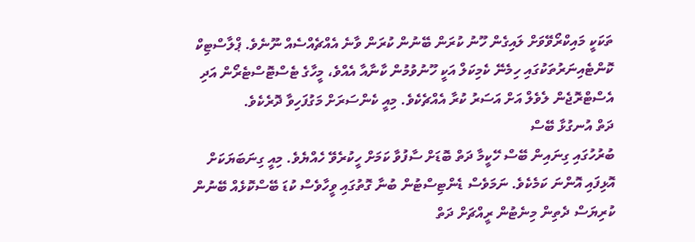ތަކަކީ މައިކްރޯވޭވަށް ލައިގެން ހޫނު ކުރަން ބޭނުން ކުރަން ވާނެ އެއްޗެއްސެއް ނޫނެވެ. ޕްލާސްޓިކް ކޮންޓެއިނަރުތަކުގައި ހިމެނޭ ކެމިކަލް އަކީ ހޫނުވުމުން ކާނާއާ އެއްވެ، މީހާގެ ޓެސްޓޮސްޓެރޯން އަދި އެސްޓްރޮޖެން ލެވެލް އަށް އަސަރު ކުރާ އެއްޗެކެވެ. މިއީ ކެންސަރަށް މަގުފަހިވާ ދޮރެކެވެ.
ދަތް އުނގުޅާ ބޭސް
ބުރުހުގައި ގިނައިން ބޭސް ހޭކީމާ ދަތް ބޮޑަށް ސާފުވާ ކަމަށް ހީކުރެވޭ ހެއްޔެވެ. މިއީ ގިނަބަޔަކަށް އޮޅިފައި އޮންނަ ކަމެކެވެ. ނަމަވެސް ޑެންޓިސްޓުން ބުނާ ގޮތުގައި ވީހާވެސް ކުޑަ ބޭސްކޮޅެއް ބޭނުން ކުރިޔަސް ދެތިން މިނެޓުން ރީއްޗަށް ދަތް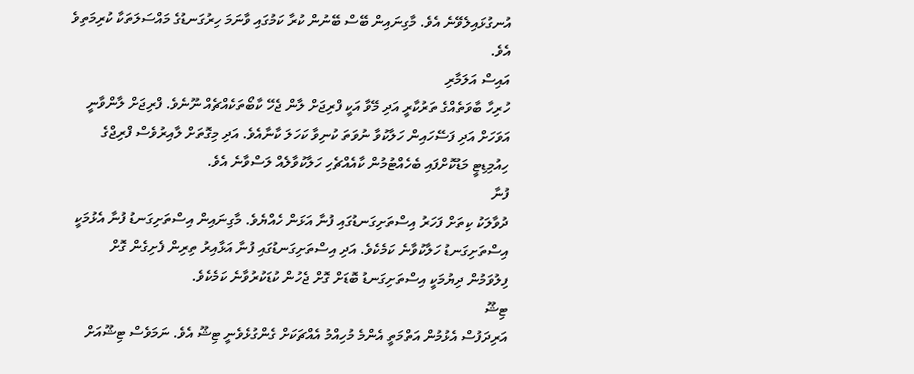އުނގުޅައިލެވޭނެ އެވެ. މާގިނައިން ބޭސް ބޭނުން ކުރާ ކަމުގައި ވާނަމަ ހިރުގަނޑުގެ މައްސަލަތަކާ ކުރިމަތިވެ އެވެ.
އައިސް އަލަމާރި
ހުރިހާ ބާވަތެއްގެ ތަރުކާރީ އަދި މޭވާ އަކީ ފްރިޖަށް ލާން ޖެހޭ ކާބޯތަކެއްޗެއް ނޫނެވެ. ފްރިޖަށް ލާންވާނީ އަވަހަށް އަދި ފަސޭހައިން ހަލާކުވާ ނުވަތަ ކުނިވާ ކަހަލަ ކާނާއެވެ. އަދި މިގޮތަށް ލާއިރުވެސް ފްރިޖްގެ ހިއުމިޑިޓީ މަޑުކޮށްފައި ބެހެއްޓުމުން ކާއެއްޗެހި ހަލާކުވާލެއް ލަސްވާނެ އެވެ.
ފުނާ
ދުވާލަކު ކިތަށް ފަހަރު އިސްތަށިގަނޑުގައި ފުނާ އަޅަން ހެއްޔެވެ. މާގިނައިން އިސްތަށިގަނޑު ފުނާ އެޅުމަކީ އިސްތަށިގަނޑު ހަލާކުވާނެ ކަމެކެވެ. އަދި އިސްތަށިގަނޑުގައި ފުނާ އަޅާއިރު ތިރިން ފެށިގެން ގޮށް ފިލުވަމުން ދިޔުމަކީ އިސްތަށިގަނޑު ބޮޑަށް ގޮށް ޖެހުން ކުޑަކުރުވާނެ ކަމެކެވެ.
ޓިޝޫ
އަރިދަފުސް އެޅުމުން އަތްމަތީ އެންމެ މުހިއްމު އެއްޗަކަށް ގެންގުޅެވެނީ ޓިޝޫ އެވެ. ނަމަވެސް ޓިޝޫއަށް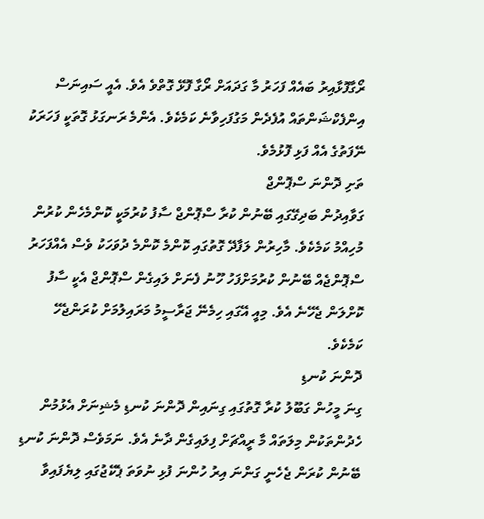ރޯގާފޮޅާއިރު ބައެއް ފަހަރު މާ ގަދައަށް ރޯގާ ފޮޅޭ ގޮތްވެ އެވެ. އެއީ ސައިނަސް އިންފެކްޝަންތައް އުފެދެން މަގުފަހިވާނެ ކަމެކެވެ. އެންމެ ރަނގަޅު ގޮތަކީ ފަހަރަކު ނޭފަތުގެ އެއް ފަޅި ފޮޅުމެވެ.
ތަށި ދޮންނަ ސްޕޮންޖް
ގަވާއިދުން ބަދިގޭގައި ބޭނުން ކުރާ ސްޕޮންޖް ސާފު ކުރުމަކީ ކޮންމެހެން ކުރުން މުހިއްމު ކަމެކެވެ. މާހިރުން ލަފާދޭ ގޮތުގައި ކޮންމެ ކޮންމެ ދުވަހަކު ވެސް އެއްފަހަރު ސްޕޮންޖެއް ބޭނުން ކުރުމަށްފަހު ހޫނު ފެނަށް ލައިގެން ސްޕޮންޖް އެކީ ސާފު ކޮށްލަން ޖެހޭނެ އެވެ. މިއީ އޭގައި ހިމެނޭ ޖަރާސީމު މަރައިލުމަށް ކުރަންޖެހޭ ކަމެކެވެ.
ދޮންނަ ކުނޑި
ގިނަ މީހުން ގަބޫލު ކުރާ ގޮތުގައި ގިނައިން ދޮންނަ ކުނޑި މެޝިނަށް އެޅުމުން ހެދުންތަކުން މިލަތައް މާ ރީއްޗަށް ފިލައިގެން ދާނެ އެވެ. ނަމަވެސް ދޮންނަ ކުނޑި ބޭނުން ކުރަން ޖެހެނީ ގަންނަ އިރު ހުންނަ ފުޅި ނުވަތަ ޕެކޭޖުގައި ލިޔެފައިވާ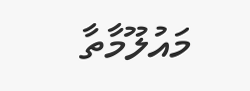މައުލޫމާތާ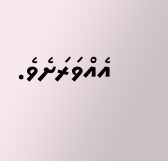އެއްވަރަށެވެ.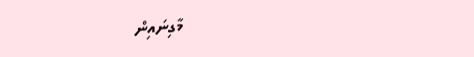މާގިނައިން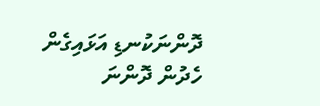ދޮންނަކުނޑި އަޅައިގެން ހެދުން ދޮންނަ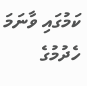ކަމުގައި ވާނަމަ ހެދުމުގެ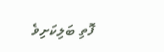ފޮތި ބަލިކަށިވެ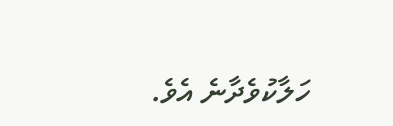ހަލާކުވެދާނެ އެވެ.